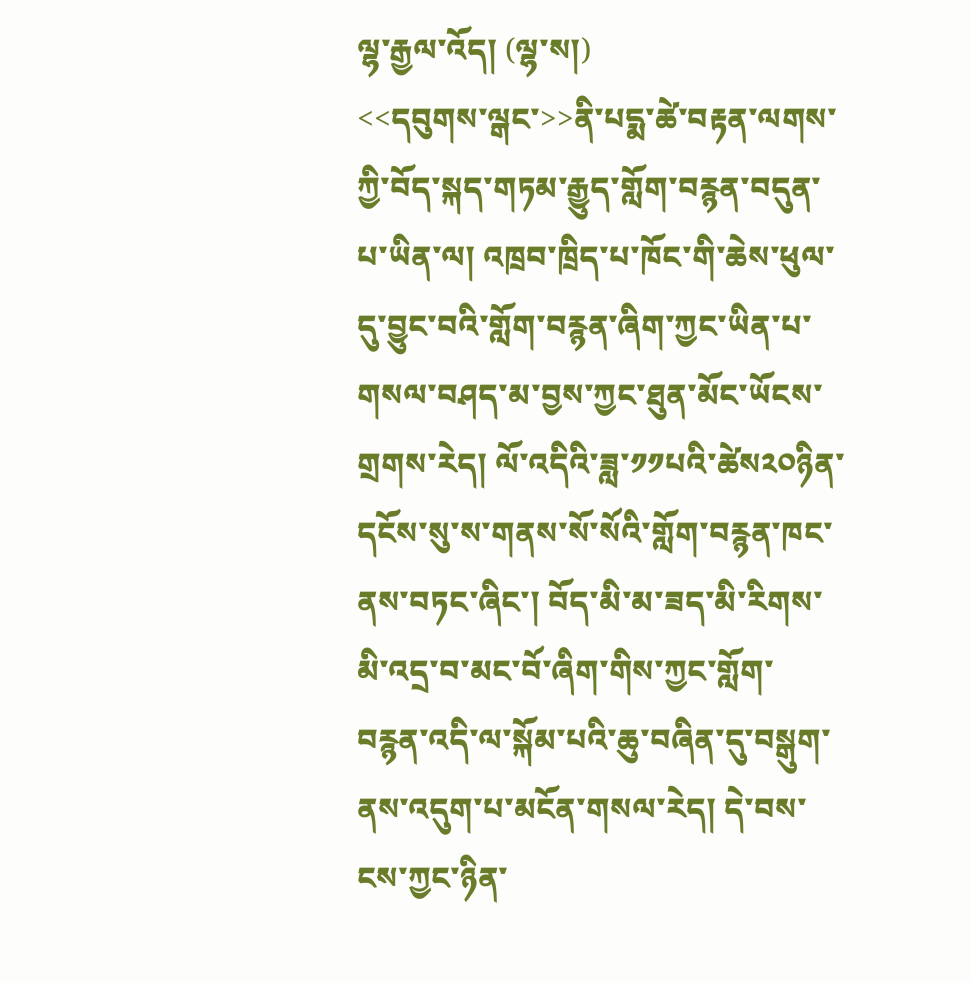ལྷ་རྒྱལ་འོད། (ལྷ་ས།)
<<དབུགས་ལྒང་>>ནི་པདྨ་ཚེ་བརྟན་ལགས་ཀྱི་བོད་སྐད་གཏམ་རྒྱུད་གློག་བརྙན་བདུན་པ་ཡིན་ལ། འཁྲབ་ཁྲིད་པ་ཁོང་གི་ཆེས་ཕུལ་དུ་བྱུང་བའི་གློག་བརྙན་ཞིག་ཀྱང་ཡིན་པ་གསལ་བཤད་མ་བྱས་ཀྱང་ཐུན་མོང་ཡོངས་གྲགས་རེད། ལོ་འདིའི་ཟླ་༡༡པའི་ཚེས༢༠ཉིན་དངོས་སུ་ས་གནས་སོ་སོའི་གློག་བརྙན་ཁང་ནས་བཏང་ཞིང་། བོད་མི་མ་ཟད་མི་རིགས་མི་འདྲ་བ་མང་བོ་ཞིག་གིས་ཀྱང་གློག་བརྙན་འདི་ལ་སྐོམ་པའི་ཆུ་བཞིན་དུ་བསྒུག་ནས་འདུག་པ་མངོན་གསལ་རེད། དེ་བས་ངས་ཀྱང་ཉིན་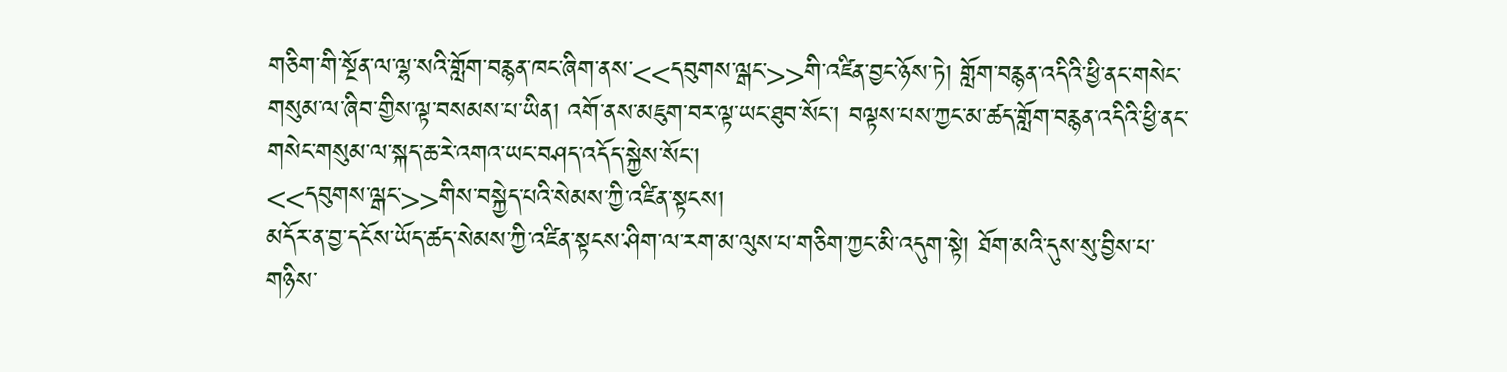གཅིག་གི་སྔོན་ལ་ལྷ་སའི་གློག་བརྙན་ཁང་ཞིག་ནས་<<དབུགས་ལྒང་>>གི་འཛིན་བྱང་ཉོས་ཏེ། གློག་བརྙན་འདིའི་ཕྱི་ནང་གསེང་གསུམ་ལ་ཞིབ་གྱིས་ལྟ་བསམས་པ་ཡིན། འགོ་ནས་མཇུག་བར་ལྟ་ཡང་ཐུབ་སོང་། བལྟས་པས་ཀྱང་མ་ཚད་གློག་བརྙན་འདིའི་ཕྱི་ནང་གསེང་གསུམ་ལ་སྐད་ཆ་རེ་འགའ་ཡང་བཤད་འདོད་སྐྱེས་སོང་།
<<དབུགས་ལྒང་>>གིས་བསྐྱེད་པའི་སེམས་ཀྱི་འཛིན་སྟངས།
མདོར་ན་བྱ་དངོས་ཡོད་ཚད་སེམས་ཀྱི་འཛིན་སྟངས་ཤིག་ལ་རག་མ་ལུས་པ་གཅིག་ཀྱང་མི་འདུག་སྟེ། ཐོག་མའི་དུས་སུ་བྱིས་པ་གཉིས་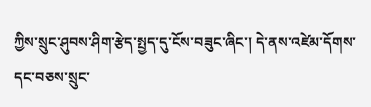ཀྱིས་སྲུང་ཤུབས་ཤིག་རྩེད་སྤྱད་དུ་ངོས་བཟུང་ཞིང་། དེ་ནས་འཛེམ་དོགས་དང་བཅས་སྲུང་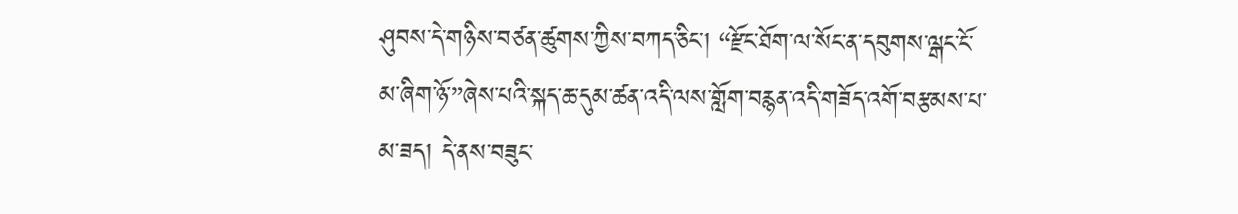ཤུབས་དེ་གཉིས་བཙན་ཚུགས་ཀྱིས་བཀད་ཅིང་། “རྫོང་ཐོག་ལ་སོང་ན་དབུགས་ལྒང་ངོ་མ་ཞིག་ཉོ་”ཞེས་པའི་སྐད་ཆ་དུམ་ཚན་འདི་ལས་གློག་བརྙན་འདི་གཟོད་འགོ་བརྩམས་པ་མ་ཟད། དེ་ནས་བཟུང་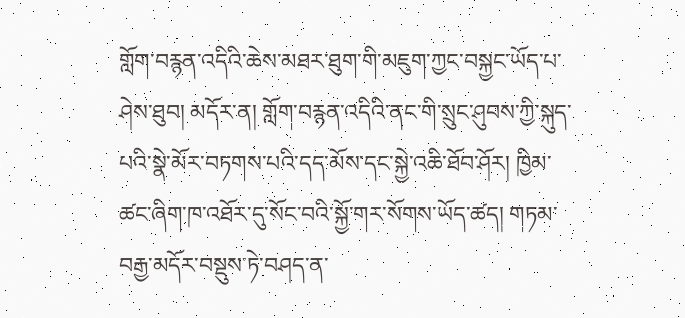གློག་བརྙན་འདིའི་ཆེས་མཐར་ཐུག་གི་མཇུག་ཀྱང་བསྐྱང་ཡོད་པ་ཤེས་ཐུབ། མདོར་ན། གློག་བརྙན་འདིའི་ནང་གི་སྲུང་ཤུབས་ཀྱི་སྐུད་པའི་སྣེ་མོར་བཏགས་པའི་དད་མོས་དང་སྐྱེ་འཆི་ཐོབ་ཤོར། ཁྱིམ་ཚང་ཞིག་ཁ་འཐོར་དུ་སོང་བའི་སྐྱོ་གར་སོགས་ཡོད་ཚད། གཏམ་བརྒྱ་མདོར་བསྡུས་ཏེ་བཤད་ན་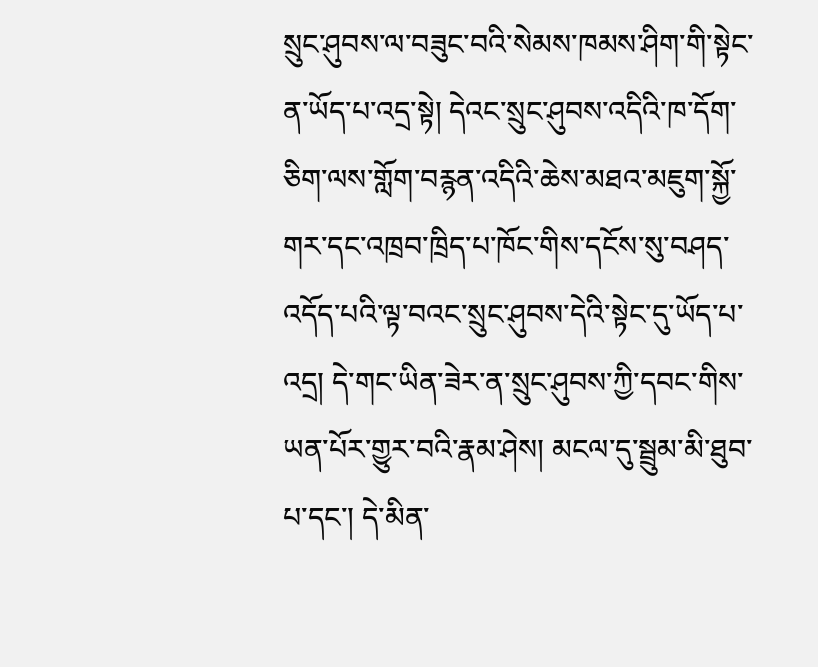སྲུང་ཤུབས་ལ་བཟུང་བའི་སེམས་ཁམས་ཤིག་གི་སྟེང་ན་ཡོད་པ་འདྲ་སྟེ། དེའང་སྲུང་ཤུབས་འདིའི་ཁ་དོག་ཅིག་ལས་གློག་བརྙན་འདིའི་ཆེས་མཐའ་མཇུག་སྐྱོ་གར་དང་འཁྲབ་ཁྲིད་པ་ཁོང་གིས་དངོས་སུ་བཤད་འདོད་པའི་ལྟ་བའང་སྲུང་ཤུབས་དེའི་སྟེང་དུ་ཡོད་པ་འདྲ། དེ་གང་ཡིན་ཟེར་ན་སྲུང་ཤུབས་ཀྱི་དབང་གིས་ཡན་པོར་གྱུར་བའི་རྣམ་ཤེས། མངལ་དུ་སྦྲུམ་མི་ཐུབ་པ་དང་། དེ་མིན་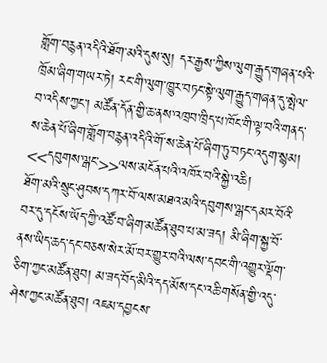གློག་བརྙན་འདིའི་ཐོག་མའི་དུས་སུ། དར་རྒྱས་ཀྱིས་ལུག་རྒྱུད་གཞན་པའི་ཁྲོམ་ཞིག་གཡར་ཏེ། རང་གི་ལུག་ཁྱུར་བཏང་སྟེ་ལུག་རྒྱུད་གཞན་དུ་སྤེལ་བ་འདིས་ཀྱང་། མཚོན་དོན་གྱི་ཆ་ནས་འཁྲབ་ཁྲིད་པ་ཁོང་གི་ལྟ་བའི་གནད་ས་ཆེན་པོ་ཞིག་གློག་བརྙན་འདིའི་གོ་ས་ཆེན་པོ་ཞིག་ཏུ་བཏང་འདུག་སྙམ།
<<དབུགས་ལྒང་>>ལས་མངོན་པའི་འཁོར་བའི་སྐྱེ་འཆི།
ཐོག་མའི་སྲུང་ཤུབས་དཀར་བོ་ལས་མཐའ་མའི་དབུགས་ལྒང་དམར་བོའི་བར་དུ་དངོས་ཡོད་ཀྱི་འཚོ་བ་ཞིག་མཚོན་ཐུབ་པ་མ་ཟད། མི་ཞིག་སྐྱ་བོ་ནས་ཡིད་ཆད་དང་བཅས་སེར་མོ་བར་གྱུར་བའི་ལས་དབང་གི་འགྱུར་ལྡོག་ཅིག་ཀྱང་མཚོན་ཐུབ། མ་ཟད་བོད་མིའི་དད་མོས་དང་འཆི་གསོན་གྱི་འདུ་ཤེས་ཀྱང་མཚོན་ཐུབ། འཇམ་དབྱངས་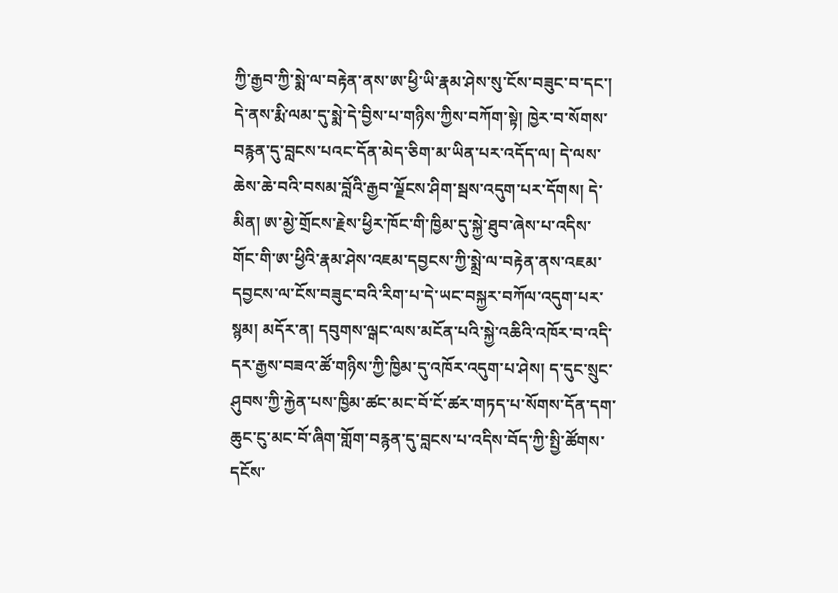ཀྱི་རྒྱབ་ཀྱི་སྨེ་ལ་བརྟེན་ནས་ཨ་ཕྱི་ཡི་རྣམ་ཤེས་སུ་ངོས་བཟུང་བ་དང་། དེ་ནས་རྨི་ལམ་དུ་སྨེ་དེ་བྱིས་པ་གཉིས་ཀྱིས་བཀོག་སྟེ། ཁྱེར་བ་སོགས་བརྙན་དུ་བླངས་པའང་དོན་མེད་ཅིག་མ་ཡིན་པར་འདོད་ལ། དེ་ལས་ཆེས་ཆེ་བའི་བསམ་བློའི་རྒྱབ་ལྗོངས་ཤིག་སྦས་འདུག་པར་དོགས། དེ་མིན། ཨ་མྱེ་གྲོངས་རྗེས་ཕྱིར་ཁོང་གི་ཁྱིམ་དུ་སྐྱེ་ཐུབ་ཞེས་པ་འདིས་གོང་གི་ཨ་ཕྱིའི་རྣམ་ཤེས་འཇམ་དབྱངས་ཀྱི་སྨྲེ་ལ་བརྟེན་ནས་འཇམ་དབྱངས་ལ་ངོས་བཟུང་བའི་རིག་པ་དེ་ཡང་བསྐྱར་བཀོལ་འདུག་པར་སྙམ། མདོར་ན། དབུགས་ལྒང་ལས་མངོན་པའི་སྐྱེ་འཆིའི་འཁོར་བ་འདི་དར་རྒྱས་བཟའ་ཚོ་གཉིས་ཀྱི་ཁྱིམ་དུ་འཁོར་འདུག་པ་ཤེས། ད་དུང་སྲུང་ཤུབས་ཀྱི་རྐྱེན་པས་ཁྱིམ་ཚང་མང་བོ་ངོ་ཚར་གཏད་པ་སོགས་དོན་དག་ཆུང་ངུ་མང་བོ་ཞིག་གློག་བརྙན་དུ་བླངས་པ་འདིས་བོད་ཀྱི་སྤྱི་ཚོགས་དངོས་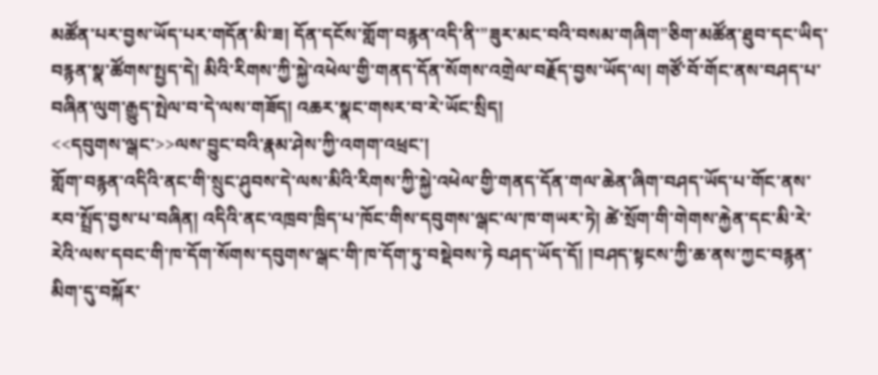མཚོན་པར་བྱས་ཡོད་པར་གདོན་མི་ཟ། དོན་དངོས་གློག་བརྙན་འདི་ནི་”ཟུར་མང་བའི་བསམ་གཞིག”ཅིག་མཚོན་ཐུབ་དང་ཡིད་བརྙན་སྣ་ཚོགས་སྤྱད་དེ། མིའི་རིགས་ཀྱི་སྐྱེ་འཕེལ་གྱི་གནད་དོན་སོགས་འགྲེལ་བརྗོད་བྱས་ཡོད་ལ། གཙོ་བོ་གོང་ནས་བཤད་པ་བཞིན་ལུག་རྒྱུད་སྤེལ་བ་དེ་ལས་གཟོད། འཆར་སྣང་གསར་བ་རེ་ཡོང་སྲིད།
<<དབུགས་ལྒང་>>ལས་བྱུང་བའི་རྣམ་ཤེས་ཀྱི་འགག་འཕྲང་།
གློག་བརྙན་འདིའི་ནང་གི་སྲུང་ཤུབས་དེ་ལས་མིའི་རིགས་ཀྱི་སྐྱེ་འཕེལ་གྱི་གནད་དོན་གལ་ཆེན་ཞིག་བཤད་ཡོད་པ་གོང་ནས་རབ་སྤྲོད་བྱས་པ་བཞིན། འདིའི་ནང་འཁྲབ་ཁྲིད་པ་ཁོང་གིས་དབུགས་ལྒང་ལ་ཁ་གཡར་ཏེ། ཚེ་སྲོག་གི་གེགས་རྐྱེན་དང་མི་རེ་རེའི་ལས་དབང་གི་ཁ་དོག་སོགས་དབུགས་ལྒང་གི་ཁ་དོག་ཏུ་བསྡེབས་ཏེ བཤད་ཡོད་དོ། །བཤད་སྟངས་ཀྱི་ཆ་ནས་ཀྱང་བརྙན་མིག་དུ་བསྐོར་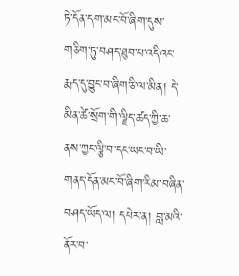ཏེ་དོན་དག་མང་བོ་ཞིག་དུས་གཅིག་ཏུ་བཤད་ཐུབ་པ་འདིའང་རྨད་དུ་བྱུང་བ་ཞིག་ཅི་ལ་མིན། དེ་མིན་ཚེ་སྲོག་གི་ལྗིད་ཚད་ཀྱི་ཆ་ནས་ཀྱང་ལྕི་བ་དང་ཡང་བ་ཡི་གནད་དོན་མང་བོ་ཞིག་རིམ་བཞིན་བཤད་ཡོད་ལ། དཔེར་ན། བླ་མའི་ནོར་བ་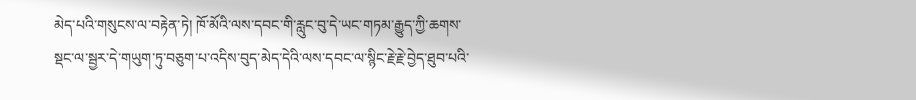མེད་པའི་གསུངས་ལ་བརྟེན་ཏེ། ཁོ་མོའི་ལས་དབང་གི་རླུང་བུ་དེ་ཡང་གཏམ་རྒྱུད་ཀྱི་ཆགས་སྡང་ལ་སྦྱར་དེ་གཡུག་ཏུ་བཅུག་པ་འདིས་བུད་མེད་དེའི་ལས་དབང་ལ་སྙིང་རྗེ་རྗེ་བྱེད་ཐུབ་པའི་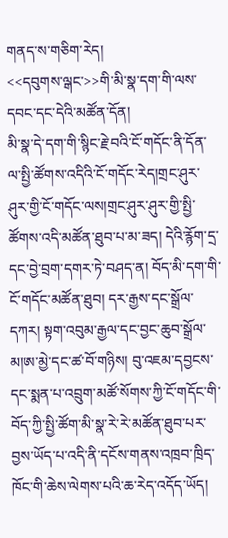གནད་ས་གཅིག་རེད།
<<དབུགས་ལྒང་>>གི་མི་སྣ་དག་གི་ལས་དབང་དང་དེའི་མཚོན་དོན།
མི་སྣ་དེ་དག་གི་སྙིང་རྗེ་བའི་ངོ་གདོང་ནི་དོན་ལ་སྤྱི་ཚོགས་འདིའི་ངོ་གདོང་རེད།གྲང་ཤུར་ཤུར་གྱི་ངོ་གདོང་ལས།གྲང་ཤུར་ཤུར་གྱི་སྤྱི་ཚོགས་འདི་མཚོན་ཐུབ་པ་མ་ཟད། དེའི་རྙོག་དྲ་དང་བྱེ་བྲག་དགར་ཏེ་བཤད་ན། བོད་མི་དག་གི་ངོ་གདོང་མཚོན་ཐུབ། དར་རྒྱས་དང་སྒྲོལ་དཀར། སྟག་འབུམ་རྒྱལ་དང་བྱང་ཆུབ་སྒྲོལ་མ།ཨ་མྱེ་དང་ཚ་བོ་གཉིས། བུ་འཇམ་དབྱངས་དང་སྨན་པ་འབྲུག་མཚོ་སོགས་ཀྱི་ངོ་གདོང་གི་བོད་ཀྱི་སྤྱི་ཚོག་མི་སྣ་རེ་རེ་མཚོན་ཐུབ་པར་བྱས་ཡོད་པ་འདི་ནི་དངོས་གནས་འཁྲབ་ཁྲིད་ཁོང་གི་ཆེས་ལེགས་པའི་ཆ་རེད་འདོད་ཡོད།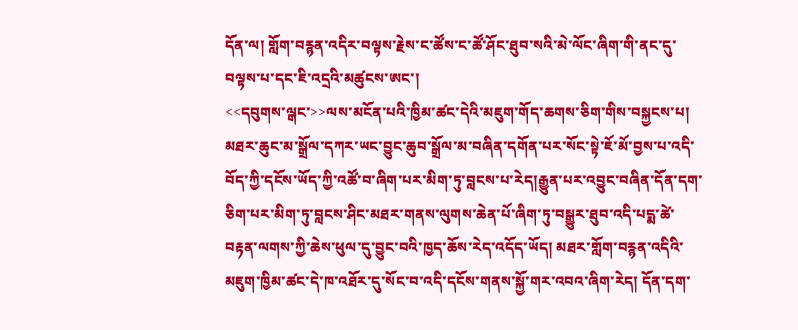དོན་ལ། གློག་བརྙན་འདིར་བལྟས་རྗེས་ང་ཚོས་ང་ཚོ་ཤོང་ཐུབ་སའི་མེ་ལོང་ཞིག་གི་ནང་དུ་བལྟས་པ་དང་ཇི་འདྲའི་མཚུངས་ཨང་།
<<དབུགས་ལྒང་>>ལས་མངོན་པའི་ཁྱིམ་ཚང་དེའི་མཇུག་གོད་ཆགས་ཅིག་གིས་བསྐྱངས་པ།
མཐར་ཆུང་མ་སྒྲོལ་དཀར་ཡང་བྱུང་ཆུབ་སྒྲོལ་མ་བཞིན་དགོན་པར་སོང་སྟེ་ཇོ་མོ་བྱས་པ་འདི་བོད་ཀྱི་དངོས་ཡོད་ཀྱི་འཚོ་བ་ཞིག་པར་མིག་ཏུ་བླངས་པ་རེད།རྒྱུན་པར་འབྱུང་བཞིན་དོན་དག་ཅིག་པར་མིག་ཏུ་བླངས་ཤིང་མཐར་གནས་ལུགས་ཆེན་པོ་ཞིག་ཏུ་བསྒྱུར་ཐུབ་འདི་པདྨ་ཚེ་བརྟན་ལགས་ཀྱི་ཆེས་ཕུལ་དུ་བྱུང་བའི་ཁྱད་ཆོས་རེད་འདོད་ཡོད། མཐར་གློག་བརྙན་འདིའི་མཇུག་ཁྱིམ་ཚང་དེ་ཁ་འཐོར་དུ་སོང་བ་འདི་དངོས་གནས་སྐྱོ་གར་འབའ་ཞིག་རེད། དོན་དག་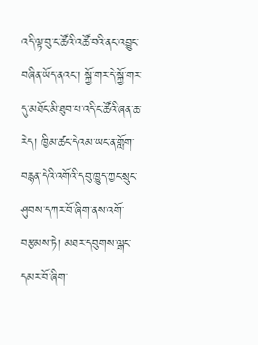འདི་ལྟ་བུ་ང་ཚོའི་འཚོ་བའི་ནང་འབྱུང་བཞིན་ཡོད་ནའང་། སྐྱོ་གར་དེ་སྐྱོ་གར་དུ་མཐོང་མི་ཐུབ་པ་འདི་ང་ཚོའི་ཞན་ཆ་རེད། ཁྱིམ་ཚང་དེའམ་ཡང་ན་གློག་བརྙན་དེའི་འགོའི་དབུ་ཁྱུད་ཀྱང་སྲུང་ཤུབས་དཀར་བོ་ཞིག་ནས་འགོ་བརྩམས་ཏེ། མཐར་དབུགས་ལྒང་དམར་བོ་ཞིག་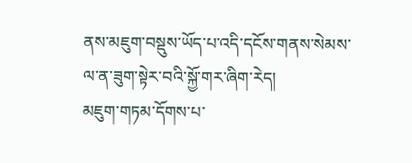ནས་མཇུག་བསྡུས་ཡོད་པ་འདི་དངོས་གནས་སེམས་ལ་ན་ཟུག་སྟེར་བའི་སྐྱོ་གར་ཞིག་རེད།
མཇུག་གཏམ་དོགས་པ་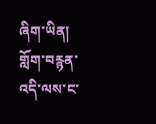ཞིག་ཡིན།
གློག་བརྙན་འདི་ལས་ང་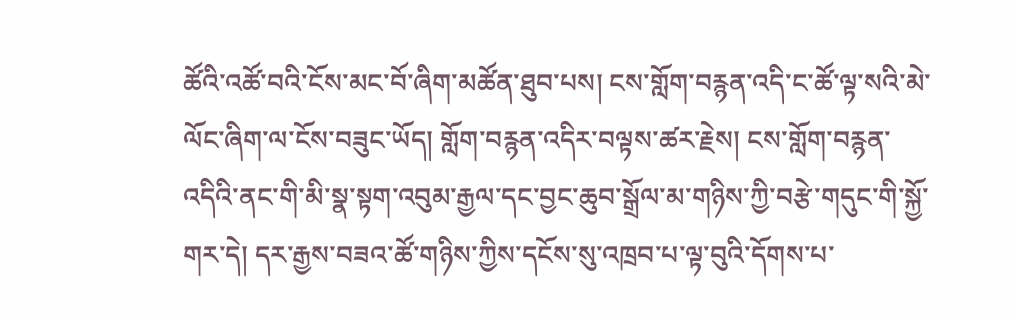ཚོའི་འཚོ་བའི་ངོས་མང་བོ་ཞིག་མཚོན་ཐུབ་པས། ངས་གློག་བརྙན་འདི་ང་ཚོ་ལྟ་སའི་མེ་ལོང་ཞིག་ལ་ངོས་བཟུང་ཡོད། གློག་བརྙན་འདིར་བལྟས་ཚར་རྗེས། ངས་གློག་བརྙན་འདིའི་ནང་གི་མི་སྣ་སྟག་འབུམ་རྒྱལ་དང་བྱང་ཆུབ་སྒྲོལ་མ་གཉིས་ཀྱི་བརྩེ་གདུང་གི་སྐྱོ་གར་དེ། དར་རྒྱས་བཟའ་ཚོ་གཉིས་ཀྱིས་དངོས་སུ་འཁྲབ་པ་ལྟ་བུའི་དོགས་པ་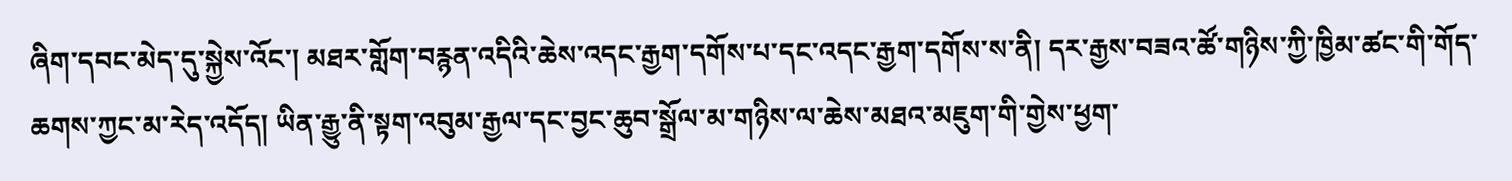ཞིག་དབང་མེད་དུ་སྐྱེས་འོང་། མཐར་གློག་བརྙན་འདིའི་ཆེས་འདང་རྒྱག་དགོས་པ་དང་འདང་རྒྱག་དགོས་ས་ནི། དར་རྒྱས་བཟའ་ཚོ་གཉིས་ཀྱི་ཁྱིམ་ཚང་གི་གོད་ཆགས་ཀྱང་མ་རེད་འདོད། ཡིན་རྒྱུ་ནི་སྟག་འབུམ་རྒྱལ་དང་བྱང་ཆུབ་སྒྲོལ་མ་གཉིས་ལ་ཆེས་མཐའ་མཇུག་གི་གྱེས་ཕྱག་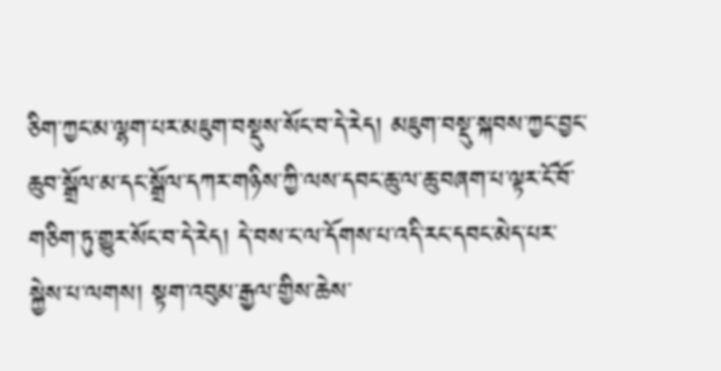ཅིག་ཀྱང་མ་ལྷག་པར་མཇུག་བསྡུས་སོང་བ་དེ་རེད། མཇུག་བསྡུ་སྐབས་ཀྱང་བྱང་ཆུབ་སྒྲོལ་མ་དང་སྒྲོལ་དཀར་གཉིས་ཀྱི་ལས་དབང་ཆུ་ལ་ཆུ་བཞག་པ་ལྟར་ངོ་བོ་གཅིག་ཏུ་གྱུར་སོང་བ་དེ་རེད། དེ་བས་ང་ལ་དོགས་པ་འདི་རང་དབང་མེད་པར་སྐྱེས་པ་ལགས། སྟག་འབུམ་རྒྱལ་གྱིས་ཆེས་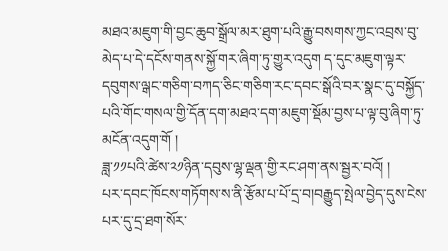མཐའ་མཇུག་གི་བྱང་ཆུབ་སྒྲོལ་མར་ཐུག་པའི་རྒྱུ་བསགས་ཀྱང་འབྲས་བུ་མེད་པ་དེ་དངོས་གནས་སྐྱོ་གར་ཞིག་ཏུ་གྱུར་འདུག ད་དུང་མཇུག་ལྟར་དབུགས་ལྒང་གཅིག་བཀད་ཅིང་གཅིག་རང་དབང་སྒོའི་བར་སྣང་དུ་བསྐྱོད་པའི་གོང་གསལ་གྱི་དོན་དག་མཐའ་དག་མཇུག་སྡོམ་བྱས་པ་ལྟ་བུ་ཞིག་ཏུ་མངོན་འདུག་གོ །
ཟླ་༡༡པའི་ཚེས་༢༡ཉིན་དབུས་ལྷ་ལྡན་གྱི་རང་ཤག་ནས་སྦྱར་བའོ། །
པར་དབང་ཁོངས་གཏོགས་ས་ནི་རྩོམ་པ་པོ་དྲ་བ།བརྒྱུད་སྤེལ་བྱེད་དུས་ངེས་པར་དུ་དྲ་ཐག་སོར་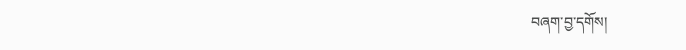བཞག་བྱ་དགོས།